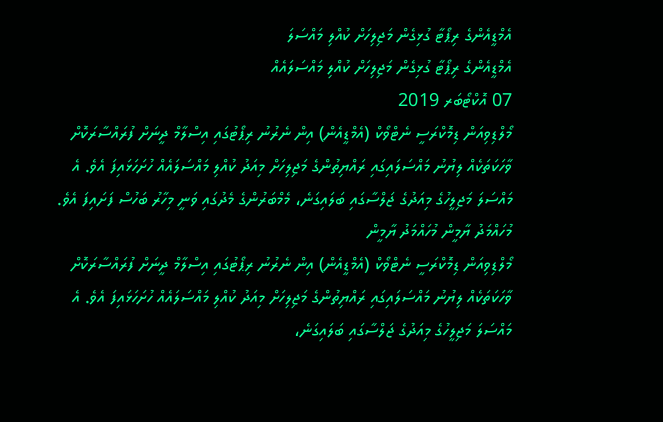އެމްޑީއެންގެ ރިޕޯޓާ ގުޅިގެން މަޖިލިހަށް ކުއްލި މައްސަލަ
އެމްޑީއެންގެ ރިޕޯޓާ ގުޅިގެން މަޖިލިހަށް ކުއްލި މައްސަލައެއް
07 އޮކްޓޯބަރ 2019
މޯލްޑިވިއަން ޑިމޮކްރަސީ ނެޓްވޯކް (އެމްޑީއެން) އިން ނެރުނު ރިޕޯޓުގައި އިސްލާމް ދީނަށް ފުރައްސާރަކޮށް ވާހަކަތަކެއް ލިޔުނު މައްސަލައިގައި ރައްޔިތުންގެ މަޖިލިހަށް މިއަދު ކުއްލި މައްސަލައެއް ހުށަހަޅައިފަ އެވެ. އެ މައްސަލަ މަޖިލީހުގެ މިއަދުގެ ޖަލްސާގައި ބަލައިގަނެ، މެމްބަރުންގެ މެދުގައި ވަނީ މިހާރު ބަހުސް ފަށައިފަ އެވެ.
މުހައްމަދު ޔާމީން މުހައްމަދު ޔާމީން
މޯލްޑިވިއަން ޑިމޮކްރަސީ ނެޓްވޯކް (އެމްޑީއެން) އިން ނެރުނު ރިޕޯޓުގައި އިސްލާމް ދީނަށް ފުރައްސާރަކޮށް ވާހަކަތަކެއް ލިޔުނު މައްސަލައިގައި ރައްޔިތުންގެ މަޖިލިހަށް މިއަދު ކުއްލި މައްސަލައެއް ހުށަހަޅައިފަ އެވެ. އެ މައްސަލަ މަޖިލީހުގެ މިއަދުގެ ޖަލްސާގައި ބަލައިގަނެ،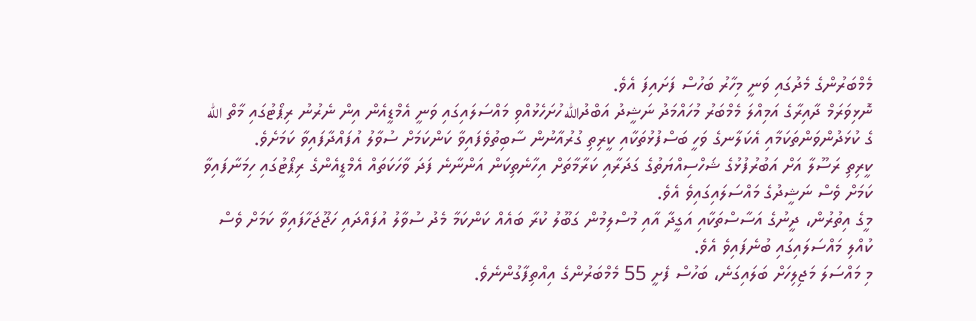މެމްބަރުންގެ މެދުގައި ވަނީ މިހާރު ބަހުސް ފަށައިފަ އެވެ.
ނޮޅިވަރަމް ދާއިރާގެ އަމިއްލަ މެމްބަރު މުހައްމަދު ނަޝީދު އަބްދުالله ހުށަހެޅުއްވި މައްސަލައިގައި ވަނީ އެމްޑީއެން އިން ނެރުނު ރިޕޯޓުގައި މާތް الله ގެ ކުޅަދުންވަންތަކަމާއި އެކަލާނގެ ވަހީ ބަސްފުޅުތަކާއި ކީރިތި ގުރުއާނުން ސާބިތުވެފައިވާ ކަންކަމަށް ސުވާލު އުފައްދާފައިވާ ކަމަށެވެ.
ކީރިތި ރަސޫލާ އަށް އަބުރުފުޅުގެ ޝަހްސިއްޔަތުގެ ގަދަރާއި ކަރާމާތަށް އިހާނެތިކަން އަންނާނެ ފަދަ ވާހަކަތައް އެމްޑީއެންގެ ރިޕޯޓުގައި ހިމަނާފައިވާ ކަމަށް ވެސް ނަޝީދުގެ މައްސަލައިގައިވެ އެވެ.
މީގެ އިތުރުން، ދީނުގެ އަސާސްތަކާއި އަގީދާ އާއި މުސްލިމުން ގަބޫލު ކުރާ ބައެއް ކަންކަމާ މެދު ސުވާލު އުފައްދައި ހަޖޫޖަހާފައިވާ ކަމަށް ވެސް ކުއްލި މައްސަލައިގައި ބުނެފައިވެ އެވެ.
މި މައްސަލަ މަޖިލިހަށް ބަލައިގަނެ، ބަހުސް ފެށީ 55 މެމްބަރުންގެ އިއްތިފާގުންނެވެ.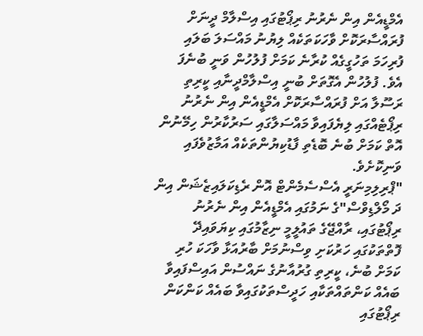އެމްޑީއެން އިން ނެރުނު ރިޕޯޓުގައި އިސްލާމް ދީނަށް ފުރައްސާރަކޮށް ވާހަކަތަކެއް ލިޔުނު މައްސަލަ ބަލައި ފުރިހަމަ ތަހުގީގެއް ކުރާނެ ކަމަށް ފުލުހުން ވަނީ ބުނެފަ އެވެ. ފުލުހުން އެގޮތަށް ބުނީ އިސްލާމްދީނާއި ކީރިތި ރަސޫލާ އަށް ފުރައްސާރަކޮށް އެމްޑީއެން އިން ނެރުނު ރިޕޯޓެއްގައި ލިޔެފައިވާ މައްސަލާގައި ސަރުކާރުން ހިމޭނުން އޮތް ކަމަށް ބުނެ ބޮޑެތި ފާޑުކިޔުންތަކެއް އަމާޒުވެފައި ވަނިކޮށެވެ.
"ޕްރިލިމިނަރީ އެސްސެމެންޓް އޮން ރެޑިކަލައިޒެޝަން އިން ދަ މޯލްޑިވްސް"ގެ ނަމުގައި އެމްޑީއެން އިން ނެރުނު ރިޕޯޓުގައި، ރާއްޖޭގެ ތައުލީމީ ނިޒާމުގައި ކިޔަވައިދޭ ފޮތްތަކުގައި ހަރުކަށި ވިސްނުމަށް ބާރުއަޅާ ވާހަކަ ހުރި ކަމަށް ބުނެ، ކީރިތި ގުރުއާނުގެ ނައްސުން އައިސްފައިވާ ބައެއް ކަންތައްތަކާއި ހަދީސްތަކުގައިވާ ބައެއް ކަންކަން ރިޕޯޓުގައި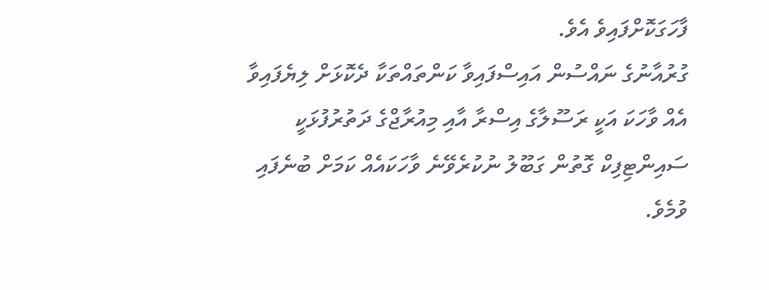ފާހަގަކޮށްފައިވެ އެވެ.
ގުރުއާނުގެ ނައްސުން އައިސްފައިވާ ކަންތައްތަކާ ދެކޮޅަށް ލިޔެފައިވާ އެއް ވާހަކަ އަކީ ރަސޫލާގެ އިސްރާ އާއި މިއުރާޖްގެ ދަތުރުފުޅަކީ ސައިންޓިފިކް ގޮތުން ގަބޫލު ނުކުރެވޭނެ ވާހަކައެއް ކަމަށް ބުނެފައި ވުމެވެ.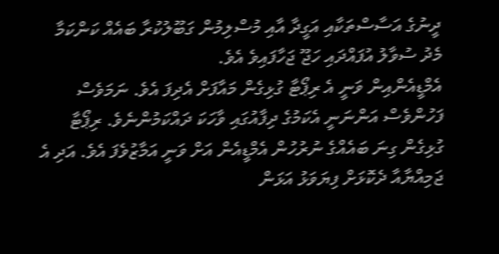ދީނުގެ އަސާސްތަކާއި އަގީދާ އާއި މުސްލިމުން ގަބޫލުކުރާ ބައެއް ކަންކަމާ މެދު ސުވާލު އުފައްދައި ހަޖޫ ޖަހާފައިވެ އެވެ.
އެމްޑީއެންއިން ވަނީ އެ ރިޕޯޓާ ގުޅިގެން މައާފަށް އެދިފަ އެވެ. ނަމަވެސް ފަހުންވެސް އަންނަނީ އެކަމުގެ ދިފާއުގައި ވާހަކަ ދައްކަމުންނެވެ. ރިޕޯޓާ ގުޅިގެން ގިނަ ބައެއްގެ ނުރުހުން އެމްޑީއެން އަށް ވަނީ އަމާޒުވެފަ އެވެ. އަދި އެ ޖަމިއްޔާއާ ދެކޮޅަށް ފިޔަވަޅު އަޅަން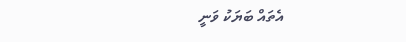އެތައް ބަޔަކު ވަނީ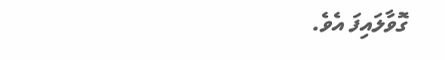ގޮވާލައިފަ އެވެ.